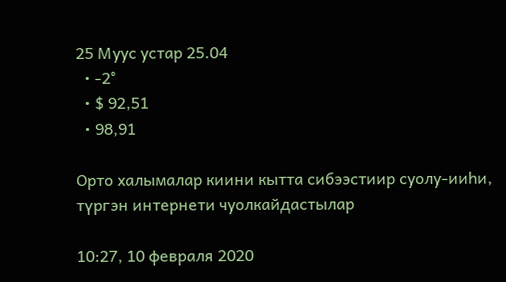25 Муус устар 25.04
  • -2°
  • $ 92,51
  • 98,91

Орто халымалар киини кытта сибээстиир суолу-ииһи, түргэн интернети чуолкайдастылар

10:27, 10 февраля 2020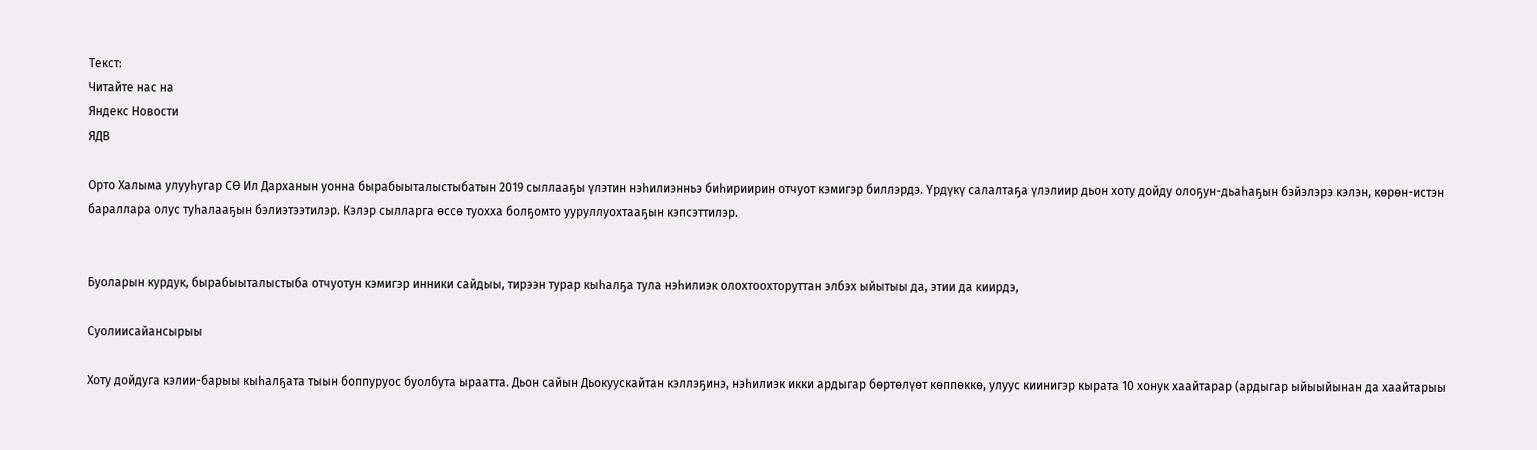Текст:
Читайте нас на
Яндекс Новости
ЯДВ

Орто Халыма улууһугар СӨ Ил Дарханын уонна бырабыыталыстыбатын 2019 сыллааҕы үлэтин нэһилиэнньэ биһириирин отчуот кэмигэр биллэрдэ. Үрдүкү салалтаҕа үлэлиир дьон хоту дойду олоҕун-дьаһаҕын бэйэлэрэ кэлэн, көрөн-истэн бараллара олус туһалааҕын бэлиэтээтилэр. Кэлэр сылларга өссө туохха болҕомто ууруллуохтааҕын кэпсэттилэр.


Буоларын курдук, бырабыыталыстыба отчуотун кэмигэр инники сайдыы, тирээн турар кыһалҕа тула нэһилиэк олохтоохторуттан элбэх ыйытыы да, этии да киирдэ,

Суолиисайансырыы

Хоту дойдуга кэлии-барыы кыһалҕата тыын боппуруос буолбута ыраатта. Дьон сайын Дьокуускайтан кэллэҕинэ, нэһилиэк икки ардыгар бөртөлүөт көппөккө, улуус киинигэр кырата 10 хонук хаайтарар (ардыгар ыйыыйынан да хаайтарыы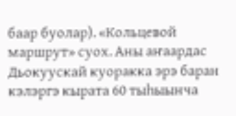баар буолар). «Кольцевой маршрут» суох. Аны аҥаардас Дьокуускай куоракка эрэ баран кэлэргэ кырата 60 тыһыынча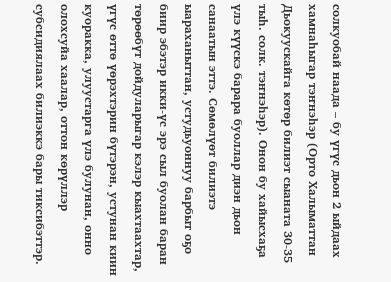солкуобай наада – бу үгүс дьон 2 ыйдаах хамнаһыгар тэҥнэһэр (Орто Халыматтан Дьокуускайга көтөр билиэт сыаната 30-35 тыһ. солк. тэҥнэһэр). Онон бу хайысхаҕа үлэ күүскэ барара буоллар диэн дьон санаатын эттэ. Сөмөлүөт билиэтэ ыараханыттан, устудьуоннуу барбыт оҕо биир эбэтэр икки-үс эрэ сыл буолан баран төрөөбүт дойдуларыгар кэлэр кыахтаахтар, үгүс өттө үөрэхтэрин бүтэрэн, устунан киин куоракка, улуустарга үлэ булунан, онно олохсуйа хаалар, оттон көрүллэр субсидиялаах билиэккэ бары тиксибэттэр.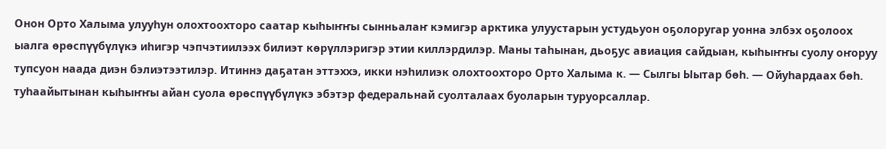Онон Орто Халыма улууһун олохтоохторо саатар кыһыҥҥы сынньалаҥ кэмигэр арктика улуустарын устудьуон оҕолоругар уонна элбэх оҕолоох ыалга өрөспүүбүлүкэ иһигэр чэпчэтиилээх билиэт көрүллэригэр этии киллэрдилэр. Маны таһынан, дьоҕус авиация сайдыан, кыһыҥҥы суолу оҥоруу тупсуон наада диэн бэлиэтээтилэр. Итиннэ даҕатан эттэххэ, икки нэһилиэк олохтоохторо Орто Халыма к. — Сылгы Ыытар бөһ. — Ойуһардаах бөһ. туһаайытынан кыһыҥҥы айан суола өрөспүүбүлүкэ эбэтэр федеральнай суолталаах буоларын туруорсаллар.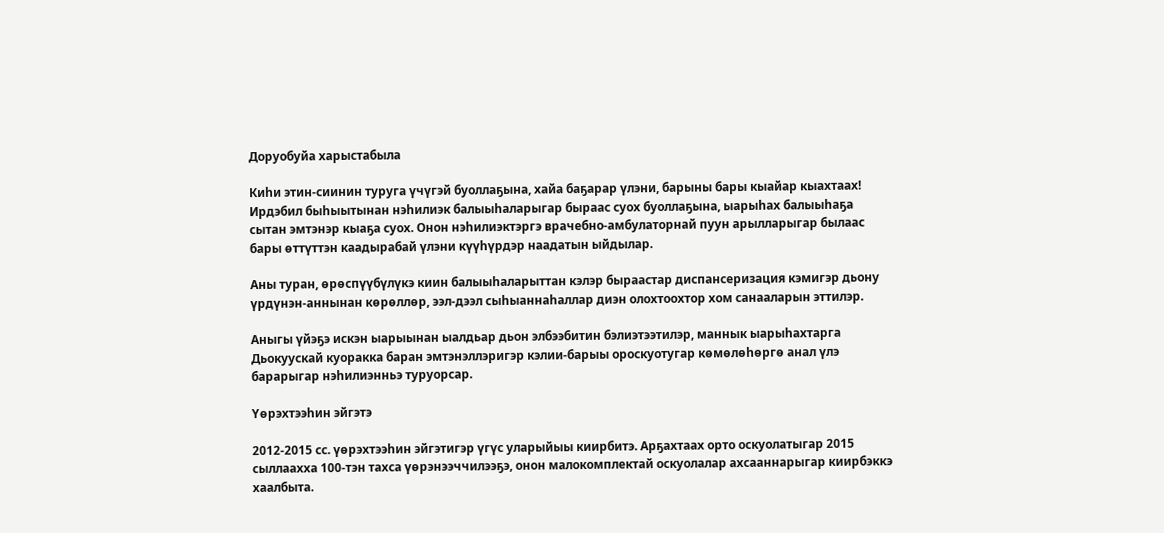Доруобуйа харыстабыла

Киһи этин-сиинин туруга үчүгэй буоллаҕына, хайа баҕарар үлэни, барыны бары кыайар кыахтаах! Ирдэбил быһыытынан нэһилиэк балыыһаларыгар быраас суох буоллаҕына, ыарыһах балыыһаҕа сытан эмтэнэр кыаҕа суох. Онон нэһилиэктэргэ врачебно-амбулаторнай пуун арылларыгар былаас бары өттүттэн каадырабай үлэни күүһүрдэр наадатын ыйдылар.

Аны туран, өрөспүүбүлүкэ киин балыыһаларыттан кэлэр быраастар диспансеризация кэмигэр дьону үрдүнэн-аннынан көрөллөр, ээл-дээл сыһыаннаһаллар диэн олохтоохтор хом санааларын эттилэр.

Аныгы үйэҕэ искэн ыарыынан ыалдьар дьон элбээбитин бэлиэтээтилэр, маннык ыарыһахтарга Дьокуускай куоракка баран эмтэнэллэригэр кэлии-барыы ороскуотугар көмөлөһөргө анал үлэ барарыгар нэһилиэнньэ туруорсар.

Үөрэхтээһин эйгэтэ

2012-2015 сс. үөрэхтээһин эйгэтигэр үгүс уларыйыы киирбитэ. Арҕахтаах орто оскуолатыгар 2015 сыллаахха 100-тэн тахса үөрэнээччилээҕэ, онон малокомплектай оскуолалар ахсааннарыгар киирбэккэ хаалбыта.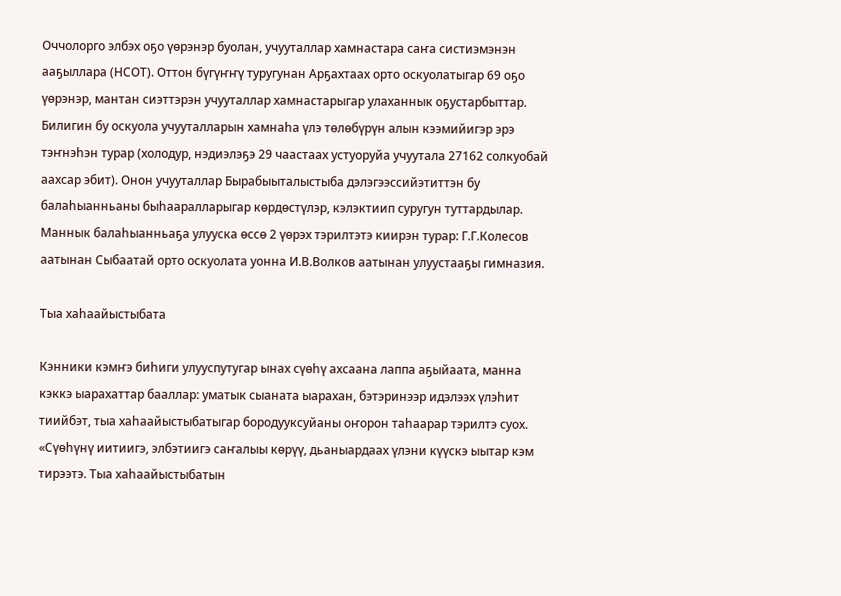Оччолорго элбэх оҕо үөрэнэр буолан, учууталлар хамнастара саҥа систиэмэнэн ааҕыллара (НСОТ). Оттон бүгүҥҥү туругунан Арҕахтаах орто оскуолатыгар 69 оҕо үөрэнэр, мантан сиэттэрэн учууталлар хамнастарыгар улаханнык оҕустарбыттар. Билигин бу оскуола учууталларын хамнаһа үлэ төлөбүрүн алын кээмийигэр эрэ тэҥнэһэн турар (холодур, нэдиэлэҕэ 29 чаастаах устуоруйа учуутала 27162 солкуобай аахсар эбит). Онон учууталлар Бырабыыталыстыба дэлэгээссийэтиттэн бу балаһыанньаны быһааралларыгар көрдөстүлэр, кэлэктиип суругун туттардылар. Маннык балаһыанньаҕа улууска өссө 2 үөрэх тэрилтэтэ киирэн турар: Г.Г.Колесов аатынан Сыбаатай орто оскуолата уонна И.В.Волков аатынан улуустааҕы гимназия.

Тыа хаһаайыстыбата

Кэнники кэмҥэ биһиги улууспутугар ынах сүөһү ахсаана лаппа аҕыйаата, манна кэккэ ыарахаттар бааллар: уматык сыаната ыарахан, бэтэринээр идэлээх үлэһит тиийбэт, тыа хаһаайыстыбатыгар бородууксуйаны оҥорон таһаарар тэрилтэ суох. «Сүөһүнү иитиигэ, элбэтиигэ саҥалыы көрүү, дьаныардаах үлэни күүскэ ыытар кэм тирээтэ. Тыа хаһаайыстыбатын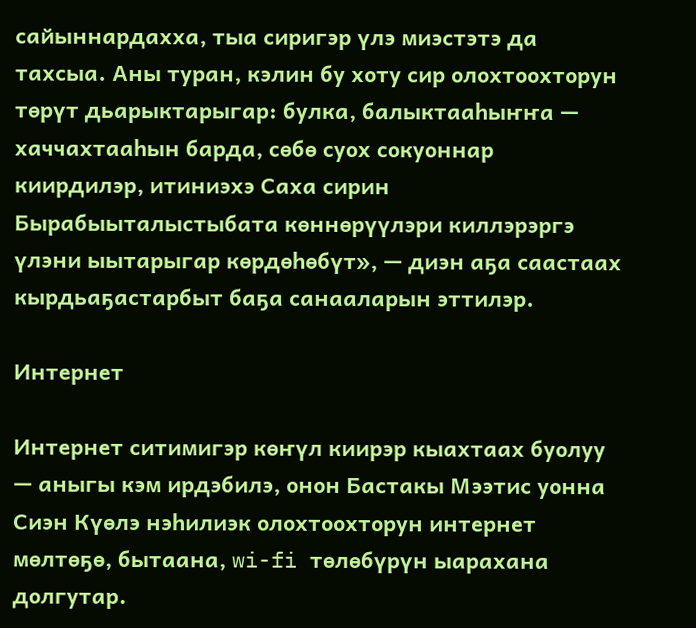сайыннардахха, тыа сиригэр үлэ миэстэтэ да тахсыа. Аны туран, кэлин бу хоту сир олохтоохторун төрүт дьарыктарыгар: булка, балыктааһыҥҥа — хаччахтааһын барда, сөбө суох сокуоннар киирдилэр, итиниэхэ Саха сирин Бырабыыталыстыбата көннөрүүлэри киллэрэргэ үлэни ыытарыгар көрдөһөбүт», — диэн аҕа саастаах кырдьаҕастарбыт баҕа санааларын эттилэр.

Интернет

Интернет ситимигэр көҥүл киирэр кыахтаах буолуу — аныгы кэм ирдэбилэ, онон Бастакы Мээтис уонна Сиэн Күөлэ нэһилиэк олохтоохторун интернет мөлтөҕө, бытаана, wi-fi төлөбүрүн ыарахана долгутар.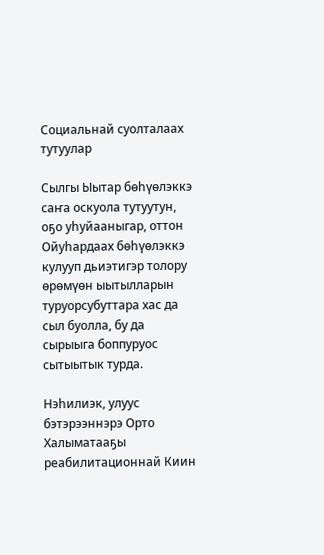Социальнай суолталаах тутуулар

Сылгы Ыытар бөһүөлэккэ саҥа оскуола тутуутун, оҕо уһуйааныгар, оттон Ойуһардаах бөһүөлэккэ кулууп дьиэтигэр толору өрөмүөн ыытылларын туруорсубуттара хас да сыл буолла, бу да сырыыга боппуруос сытыытык турда.

Нэһилиэк, улуус бэтэрээннэрэ Орто Халыматааҕы реабилитационнай Киин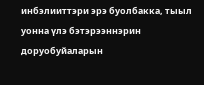инбэлииттэри эрэ буолбакка, тыыл уонна үлэ бэтэрээннэрин доруобуйаларын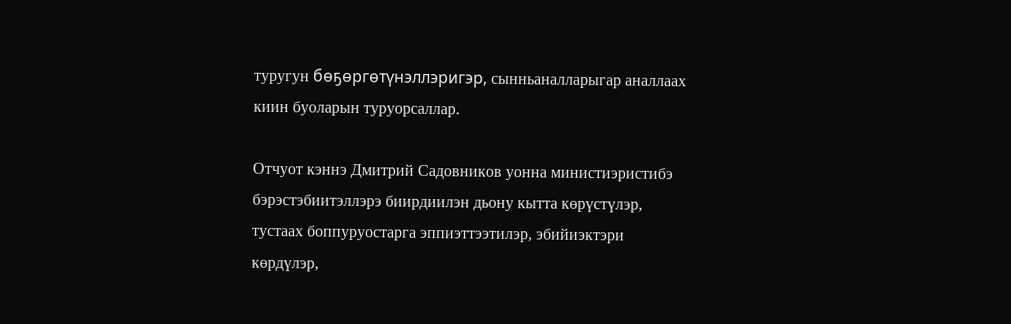туругун бөҕөргөтүнэллэригэр, сынньаналларыгар аналлаах киин буоларын туруорсаллар.

Отчуот кэннэ Дмитрий Садовников уонна министиэристибэ бэрэстэбиитэллэрэ биирдиилэн дьону кытта көрүстүлэр, тустаах боппуруостарга эппиэттээтилэр, эбийиэктэри көрдүлэр,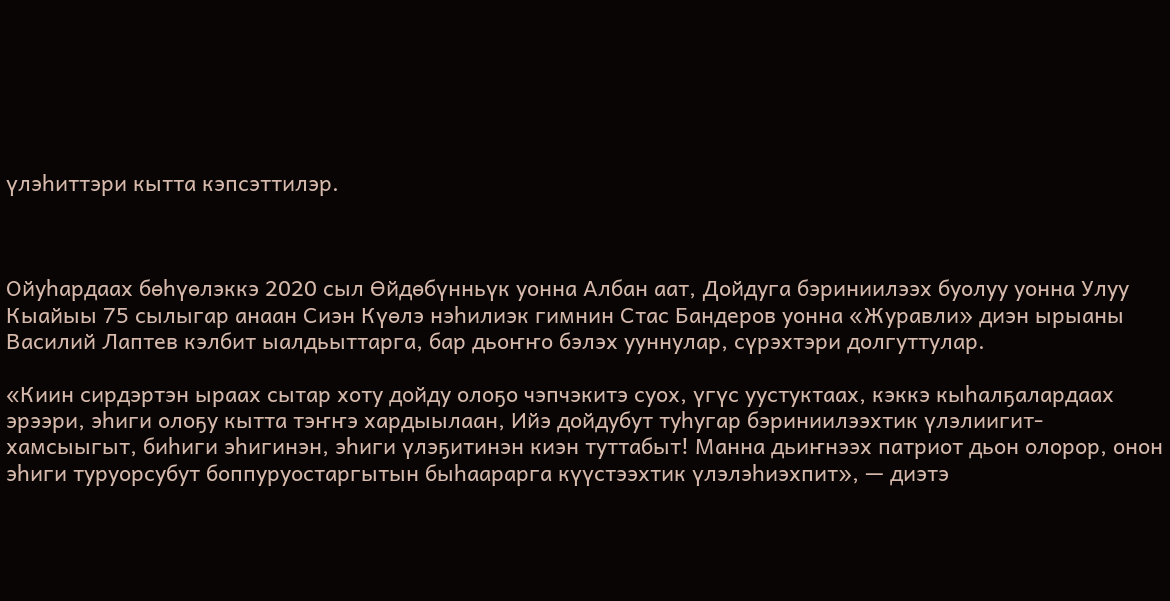үлэһиттэри кытта кэпсэттилэр.



Ойуһардаах бөһүөлэккэ 2020 сыл Өйдөбүнньүк уонна Албан аат, Дойдуга бэриниилээх буолуу уонна Улуу Кыайыы 75 сылыгар анаан Сиэн Күөлэ нэһилиэк гимнин Стас Бандеров уонна «Журавли» диэн ырыаны Василий Лаптев кэлбит ыалдьыттарга, бар дьоҥҥо бэлэх ууннулар, сүрэхтэри долгуттулар.

«Киин сирдэртэн ыраах сытар хоту дойду олоҕо чэпчэкитэ суох, үгүс уустуктаах, кэккэ кыһалҕалардаах эрээри, эһиги олоҕу кытта тэҥҥэ хардыылаан, Ийэ дойдубут туһугар бэриниилээхтик үлэлиигит-хамсыыгыт, биһиги эһигинэн, эһиги үлэҕитинэн киэн туттабыт! Манна дьиҥнээх патриот дьон олорор, онон эһиги туруорсубут боппуруостаргытын быһаарарга күүстээхтик үлэлэһиэхпит», — диэтэ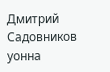Дмитрий Садовников уонна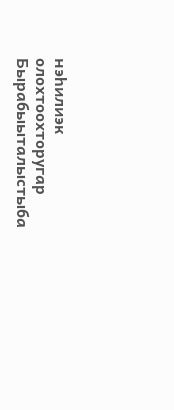нэһилиэк олохтоохторугар Бырабыыталыстыба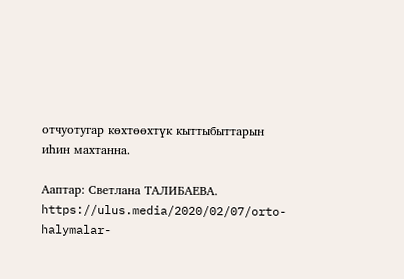отчуотугар көхтөөхтүк кыттыбыттарын иһин махтанна.

Ааптар: Светлана ТАЛИБАЕВА. https://ulus.media/2020/02/07/orto-halymalar-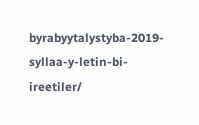byrabyytalystyba-2019-syllaa-y-letin-bi-ireetiler/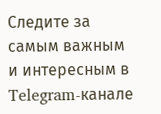Следите за самым важным и интересным в Telegram-канале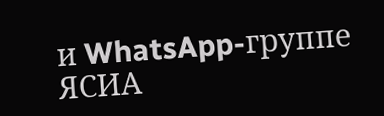и WhatsApp-группе ЯСИА